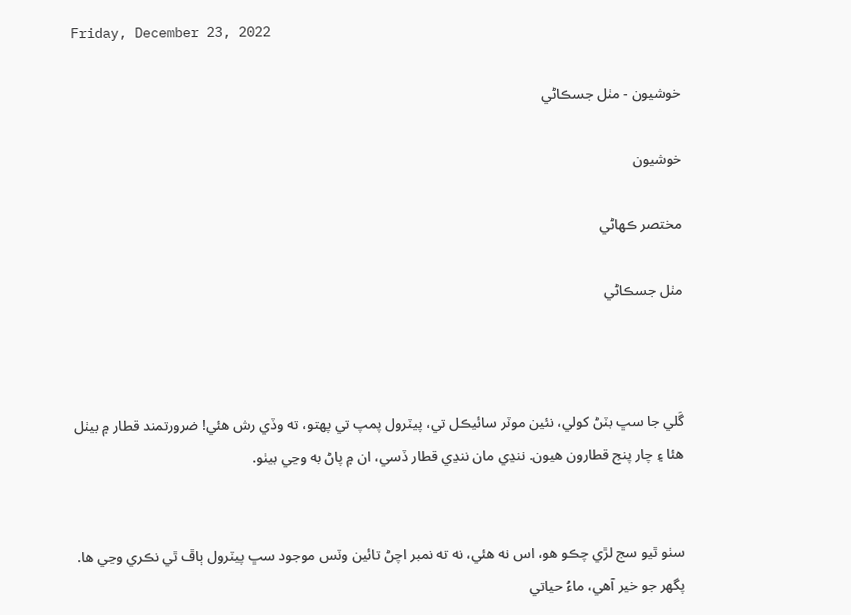Friday, December 23, 2022

خوشيون - مٺل جسڪاڻي

خوشيون

مختصر ڪھاڻي

مٺل جسڪاڻي



گَلي جا سڀ بٽڻ کولي، نئين موٽر سائيڪل تي، پيٽرول پمپ تي پھتو، ته وڏي رش ھئي! ضرورتمند قطار ۾ بيٺل ھئا ۽ چار پنج قطارون ھيون. ننڍي مان ننڍي قطار ڏسي، ان ۾ پاڻ به وڃي بيٺو.


سٺو ٿيو سج لڙي چڪو ھو، اس نه ھئي، نه ته نمبر اچڻ تائين وٽس موجود سڀ پيٽرول ٻاڦ ٿي نڪري وڃي ھا. پگهر جو خير آھي، ماءُ حياتي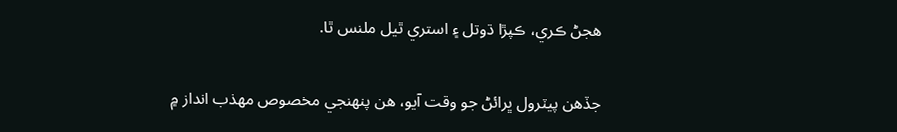ھجڻ ڪري، ڪپڙا ڌوتل ۽ استري ٿيل ملنس ٿا.

جڏھن پيٽرول ڀرائڻ جو وقت آيو، ھن پنھنجي مخصوص مھذب انداز ۾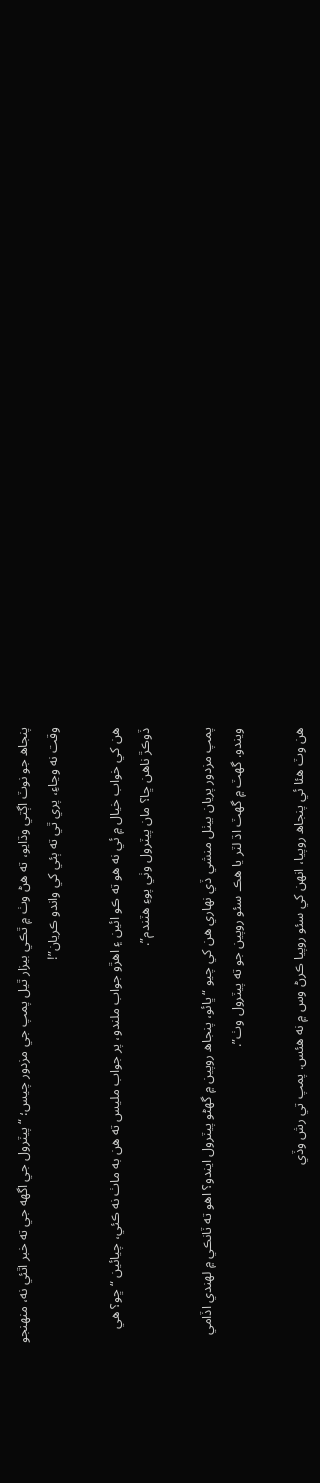پنجاھ جو نوٽ اڳتي وڌايو، ته ھڻ وٺ ۾ ٿڪي بيزار ٿيل پمپ جي مزدور چيس؛ “پيٽرول جي اگهه جي ته خبر اٿئي نه، منھنجو وقت نه وڃاءِ، پري ٿي ته ٻئي کي واندو ڪريان”!

ھن کي خواب خيال ۾ ئي نه ھو ته ڪو ائين ۽ اھڙو جواب ملندو، پر جواب مليس ته ھن به ماٺ نه ڪئي، چيائين “ڇو؟ ھي ڏوڪڙ ناھن ڇا؟ مان پيٽرول وٺي پوءِ ھٽندم”.

پمپ مزدور پريان بيٺل منشي ڏي نھاري ھن کي چيو “ڀائو، پنجاھ روپين ۾ گهڻو پيٽرول ايندو؟ اھو ته ٽانڪي ۾ لھندي اڏامي ويندو. گهٽ ۾ گهٽ اڌ لٽر يا ھڪ سئو روپين جو ته پيٽرول وٺ”.

ھن وٽ ھئا ئي پنجاھ روپيا، انھن کي سئو روپيا ڪرڻ وس ۾ نه ھئس. پمپ تي رش وڏي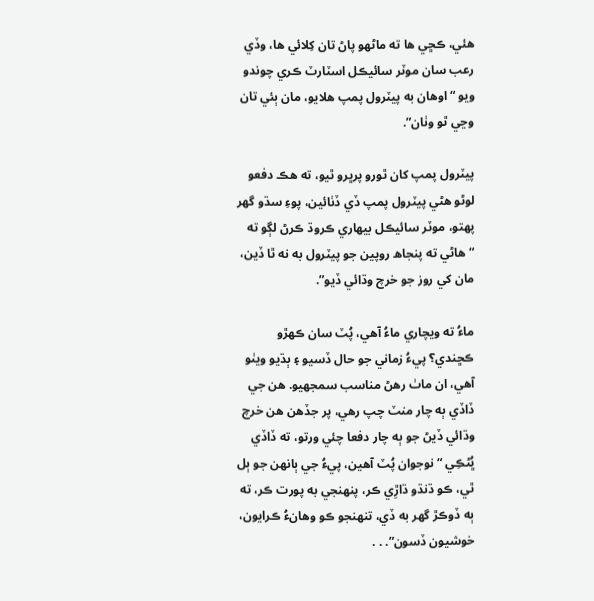ھئي، ڪڇي ھا ته ماڻھو پاڻ تان کِلائي ھا، وڏي رعب سان موٽر سائيڪل اسٽارٽ ڪري چوندو ويو “اوھان به پيٽرول پمپ ھلايو، مان ٻئي تان وڃي ٿو وٺان”.

پيٽرول پمپ کان ٿورو پرڀرو ٿيو، ته ھڪ دفعو لوڻو ھڻي پيٽرول پمپ ڏي ڏٺائين، پوءِ سڌو گهر پھتو، موٽر سائيڪل بيھاري ڪروڌ ڪرڻ لڳو ته “ھاڻي ته پنجاھ روپين جو پيٽرول به نه ٿا ڏين، مان کي روز جو خرچ وڌائي ڏيو”.

ماءُ ته ويچاري ماءُ آھي، پُٽ سان ڪھڙو ڪڇندي؟ پيءُ زماني جو حال ڏسيو ۽ ٻڌيو ويٺو آھي، ان ماٺ رھڻ مناسب سمجهيو. ھن جي ڏاڏي ٻه چار منٽ چپ رھي، پر جڏھن ھن خرچ وڌائي ڏيڻ جو ٻه چار دفعا چئي ورتو، ته ڏاڏي ڀُڻڪِي “نوجوان پُٽ آھين، پيءُ جي ٻانھن جو ٻل ٿي، ڪو ڌنڌو ڌاڙِي ڪر، پنھنجي به پورت ڪر، ته ٻه ڏوڪڙ گهر به ڏي، تنھنجو ڪو وھانءُ ڪرايون، خوشيون ڏسون”. . .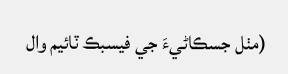(مٺل جسڪاڻيءَ جي فيسبڪ ٽائيم وال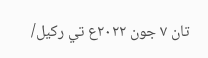تان ۷ جون ۲۰۲۲ع تي رکيل/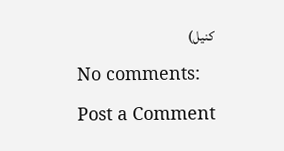کنيل)

No comments:

Post a Comment